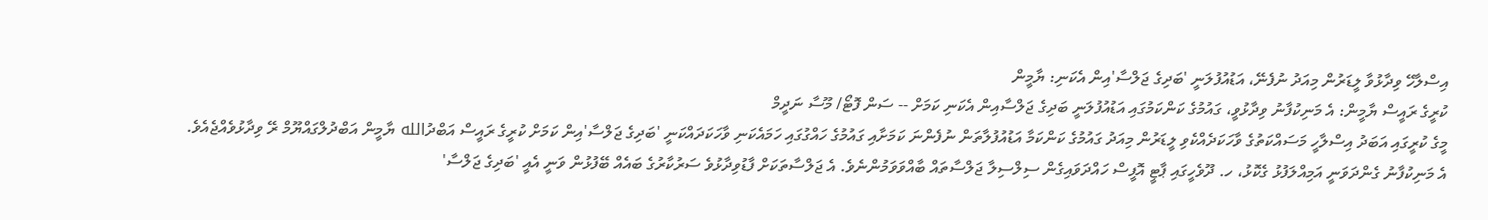އިސްލާހޭ ވިދާޅުވާ ލީޑަރުން މިއަދު ނުފެނޭ، އަޑުއުފުލަނީ 'ބަދިގެ ޖަލްސާ'އިން އެކަނި: ޔާމީން
ކުރީގެ ރައީސް ޔާމީން: އެ މަނިކުފާނު ވިދާޅުވީ، ގައުމުގެ ކަންކަމުގައި އަޑުއުފުލަނީ ބަދިގެ ޖަލްސާއިން އެކަނި ކަމަށް -- ސަން ފޮޓޯ/ މޫސާ ނަދީމް
މީގެ ކުރީގައި އަބަދު އިސްލާހީ މަސައްކަތުގެ ވާހަކަދެއްކެވި ލީޑަރުން މިއަދު ގައުމުގެ ކަންކަމާ އަޑުއުފުލާތަން ނުފެންނަ ކަމަށާއި ގައުމުގެ ހައްގުގައި ހަމައެކަނި ވާހަކަދައްކަނީ 'ބަދިގެ ޖަލްސާ'އިން ކަމަށް ކުރީގެ ރައީސް އަބްދުالله ޔާމީން އަބްދުލްގައްޔޫމް ރޭ ވިދާޅުވެއްޖެއެވެ.
އެ މަނިކުފާނު ގެންދަވަނީ އަމިއްލަފުޅު ގެކޮޅު، ހ. ދޫވެހީގައި ޕާޓީ އޮފީސް ހައްދަވައިގެން ސިލްސިލާ ޖަލްސާތައް ބާއްވަވަމުންނެވެ. އެ ޖަލްސާތަކަށް ފާޑުވިދާޅުވެ ސަރުކާރުގެ ބައެއް ބޭފުޅުން ވަނީ އެއީ 'ބަދިގެ ޖަލްސާ'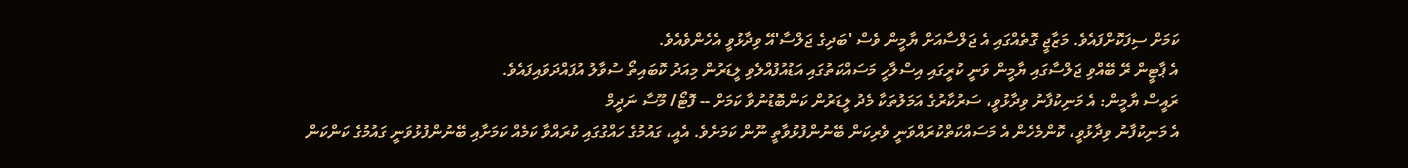ކަމަށް ސިފަކޮށްފައެވެ. މަޒާޖީ ގޮތެއްގައި އެ ޖަލްސާއަށް ޔާމީން ވެސް 'ބަދިގެ ޖަލްސާ'އޭ ވިދާޅުވީ އެހެންވެއެވެ.
އެ ޕާޓީން ރޭ ބޭއްވި ޖަލްސާގައި ޔާމީން ވަނީ ކުރީގައި އިސްލާހީ މަސައްކަތުގައި އަޑުއުފުއްލެވި ލީޑަރުން މިއަދު ކޮބައިތޯ ސުވާލު އުފައްދަވައިފައެވެ.
ރައީސް ޔާމީން: އެ މަނިކުފާނު ވިދާޅުވީ، ސަރުކާރުގެ އަމަލުތަކާ މެދު ލީޑަރުން ކަންބޮޑުނުވާ ކަމަށް -- ފޮޓޯ/ މޫސާ ނަދީމް
އެ މަނިކުފާނު ވިދާޅުވީ، ކޮންމެހެން އެ މަސައްކަތްކުރައްވަނީ ވެރިކަން ބޭނުންފުޅުވާތީ ނޫން ކަމަށެވެ. އެއީ، ގައުމުގެ ހައްގުގައި ކުރައްވާ ކަމެއް ކަމަށާއި ބޭނުންފުޅުވަނީ ގައުމުގެ ކަންކަން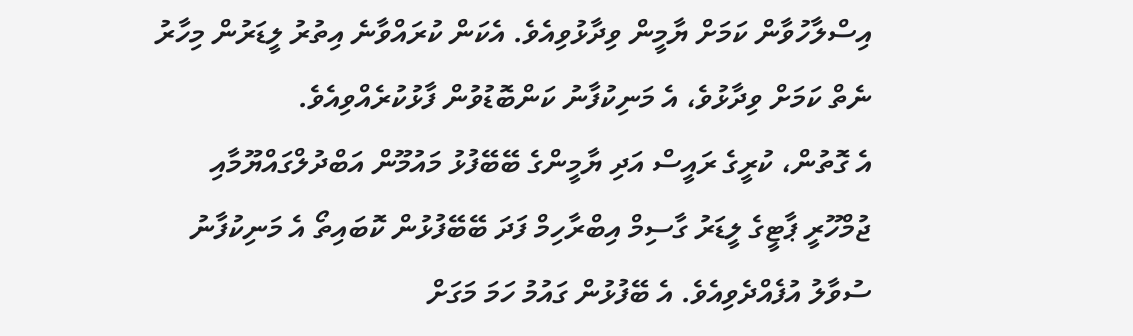އިސްލާހުވާން ކަމަށް ޔާމީން ވިދާޅުވިއެވެ. އެކަން ކުރައްވާނެ އިތުރު ލީޑަރުން މިހާރު ނެތް ކަމަށް ވިދާޅުވެ، އެ މަނިކުފާނު ކަންބޮޑުވުން ފާޅުކުރެއްވިއެވެ.
އެ ގޮތުން، ކުރީގެ ރައީސް އަދި ޔާމީންގެ ބޭބޭފުޅު މައުމޫން އަބްދުލްގައްޔޫމާއި ޖުމްހޫރީ ޕާޓީގެ ލީޑަރު ގާސިމް އިބްރާހިމް ފަދަ ބޭބޭފުޅުން ކޮބައިތޯ އެ މަނިކުފާނު ސުވާލު އުފެއްދެވިއެވެ. އެ ބޭފުޅުން ގައުމު ހަމަ މަގަށް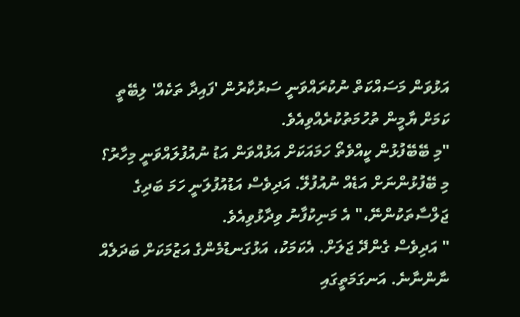އަޅުވަން މަސައްކަތް ނުކުރައްވަނީ ސަރުކާރުން 'ފައިދާ ތަކެއް' ލިބޭތީ ކަމަށް ޔާމީން ތުހުމަތުކުރެއްވިއެވެ.
"މި ބޭބޭފުޅުން ކީއްވެތޯ ހަމައަކަށް އަޅުއްވަން އަޑު ނުއުފުލައްވަނީ މިހާރު؟ މި ބޭފުޅުންނަށް އަޑެއް ނުއުފުލޭ. އަދިވެސް އަޑުއުފުލަނީ ހަމަ ބަދިގެ ޖަލްސާތަކުންނޭ،" އެ މަނިކުފާނު ވިދާޅުވިއެވެ.
" އަދިވެސް ގެންދޭ ޖަލަށް. އެކަމަކު، އަޅުގަނޑުމެންގެ އަޒުމަކަށް ބަދަލެއް ނާންނާނެ. އަނގަމަތީގައި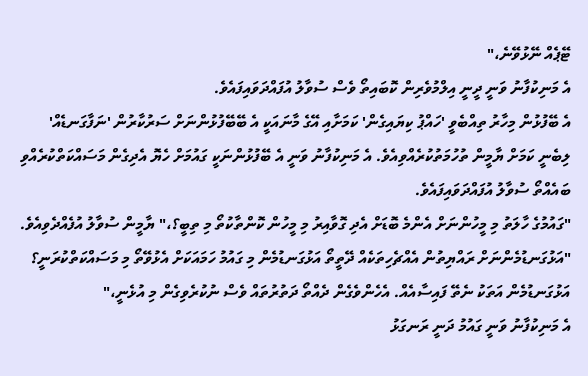ޓޭޕެއް ނޭޅުވޭނެ،"
އެ މަނިކުފާނު ވަނީ ދީނީ އިލްމުވެރިން ކޮބައިތޯ ވެސް ސުވާލު އުފައްދަވައިފައެވެ.
އެ ބޭފުޅުން މިހާރު ތިއްބެވީ 'ހައްޕު ކިޔައިގެން' ކަމަށާއި އޭގެ މާނައަކީ އެ ބޭބޭފުޅުންނަށް ސަރުކާރުން 'ނަފާގަނޑެއް' ލިބެނީ ކަމަށް ޔާމީން ތުހުމަތުކުރެއްވިއެވެ. އެ މަނިކުފާނު ވަނީ އެ ބޭފުޅުންނަކީ ގައުމަށް ހެޔޮ އެދިގެން މަސައްކަތްކުރެއްވި ބައެއްތޯ ސުވާލު އުފައްދަވައިފައެވެ.
"ގައުމުގެ ހާލަތު މި މީހުންނަށް އެންމެ ބޮޑަށް އެދި ގޮވާއިރު މި މީހުން ކޮންތާކުތޯ މި ތިބީ؟،" ޔާމީން ސުވާލު އުފެއްދެވިއެވެ.
"އަޅުގަނޑުމެންނަށް ރައްޔިތުން އެއްޗެހިތަކެއް ދޭތީތޯ އަޅުގަނޑުމެން މި ގައުމު ހަމައަކަށް އެޅުވޭތޯ މި މަސައްކަތްކުރަނީ؟ އަޅުގަނޑުމެން އަތަކު ނެތޭ ފައިސާއެއް. އެހެންވެގެން ދެއްތޯ ދަތުރުތައް ވެސް ނުކުރެވިގެން މި އުޅެނީ،"
އެ މަނިކުފާނު ވަނީ ގައުމު ދަނީ ރަނގަޅު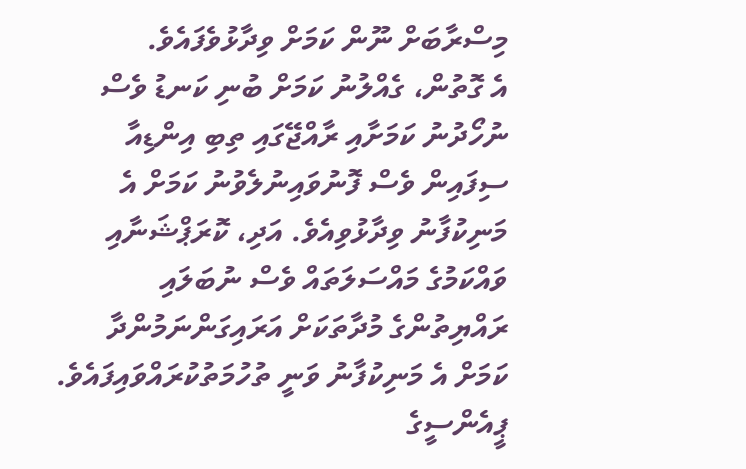މިސްރާބަށް ނޫން ކަމަށް ވިދާޅުވެފައެވެ.
އެ ގޮތުން، ގެއްލުނު ކަމަށް ބުނި ކަނޑު ވެސް ނުހޯދުނު ކަމަށާއި ރާއްޖޭގައި ތިބި އިންޑިއާ ސިފައިން ވެސް ފޮނުވައިނުލެވުނު ކަމަށް އެ މަނިކުފާނު ވިދާޅުވިއެވެ. އަދި، ކޮރަޕްޝަނާއި ވައްކަމުގެ މައްސަލަތައް ވެސް ނުބަލައި ރައްޔިތުންގެ މުދާތަކަށް އަރައިގަންނަމުންދާ ކަމަށް އެ މަނިކުފާނު ވަނީ ތުހުމަތުކުރައްވައިފައެވެ.
ޕީއެންސީގެ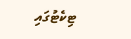ޓިކެޓުގައި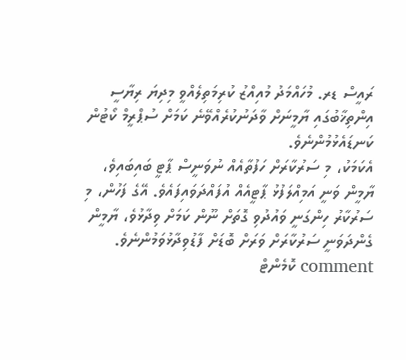ރައީސް ޑރ. މުހައްމަދު މުއިއްޒު ކުރިމަތިލެއްވީ މިދިޔަ ރިޔާސީ އިންތިޚާބުގައި ޔާމީނަށް ވާދަނުކުރެއްވޭނެ ކަމަށް ސުޕްރީމް ކޯޓުން ކަނޑައެޅުމުންނެވެ.
އެކަމަކު، މި ސަރުކާރަށް ހަފުތާއެއް ނުވަނީސް ޕާޓީ ބައިބައިވެ، ޔާމީން ވަނީ އަމިއްލަފުޅު ޕާޓީއެއް އުފައްދަވައިފައެވެ. އޭގެ ފަހުން، މި ސަރުކާރު ހިންގަނީ ވައުދުވި ގޮތަށް ނޫން ކަމަށް ވިދާޅުވެ، ޔާމީން ގެންދަވަނީ ސަރުކާރަށް ވަރަށް ބޮޑަށް ފާޑުވިދާޅުވަމުންނެވެ.
comment ކޮމެންޓް